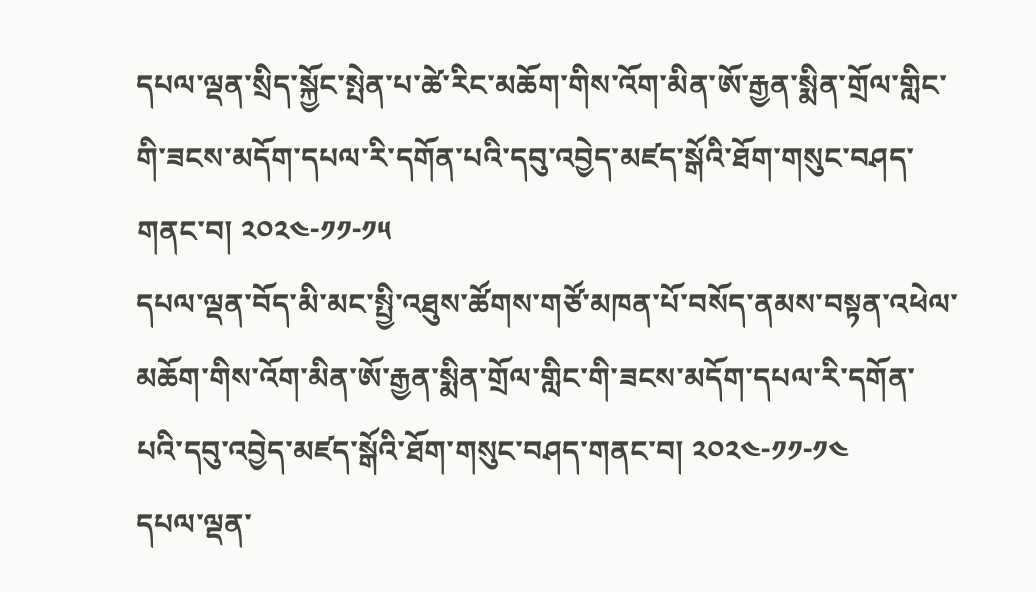དཔལ་ལྡན་སྲིད་སྐྱོང་སྤེན་པ་ཚེ་རིང་མཆོག་གིས་འོག་མིན་ཨོ་རྒྱན་སྨིན་གྲོལ་གླིང་གི་ཟངས་མདོག་དཔལ་རི་དགོན་པའི་དབུ་འབྱེད་མཛད་སྒོའི་ཐོག་གསུང་བཤད་གནང་བ། ༢༠༢༤-༡༡-༡༥
དཔལ་ལྡན་བོད་མི་མང་སྤྱི་འཐུས་ཚོགས་གཙོ་མཁན་པོ་བསོད་ནམས་བསྟན་འཕེལ་མཆོག་གིས་འོག་མིན་ཨོ་རྒྱན་སྨིན་གྲོལ་གླིང་གི་ཟངས་མདོག་དཔལ་རི་དགོན་པའི་དབུ་འབྱེད་མཛད་སྒོའི་ཐོག་གསུང་བཤད་གནང་བ། ༢༠༢༤-༡༡-༡༤
དཔལ་ལྡན་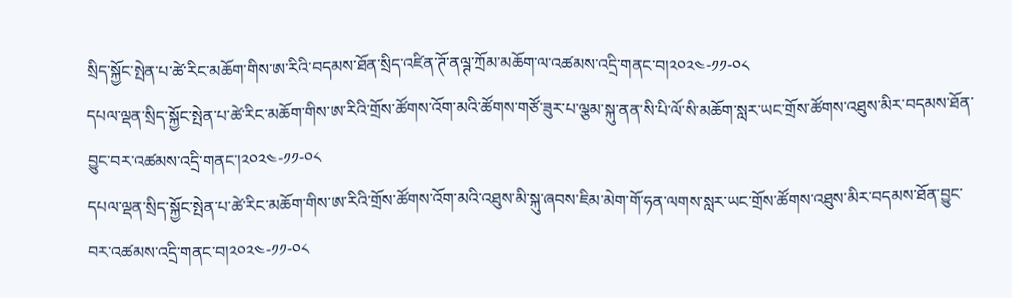སྲིད་སྐྱོང་སྤེན་པ་ཚེ་རིང་མཆོག་གིས་ཨ་རིའི་བདམས་ཐོན་སྲིད་འཛིན་ཊོ་ནལྚ་ཀྲོམ་མཆོག་ལ་འཚམས་འདྲི་གནང་བ།༢༠༢༤-༡༡-༠༨
དཔལ་ལྡན་སྲིད་སྐྱོང་སྤེན་པ་ཚེ་རིང་མཆོག་གིས་ཨ་རིའི་གྲོས་ཚོགས་འོག་མའི་ཚོགས་གཙོ་ཟུར་པ་ལྕམ་སྐུ་ནན་སི་པི་ལོ་སི་མཆོག་སླར་ཡང་གྲོས་ཚོགས་འཐུས་མིར་བདམས་ཐོན་བྱུང་བར་འཚམས་འདྲི་གནང་།༢༠༢༤-༡༡-༠༨
དཔལ་ལྡན་སྲིད་སྐྱོང་སྤེན་པ་ཚེ་རིང་མཆོག་གིས་ཨ་རིའི་གྲོས་ཚོགས་འོག་མའི་འཐུས་མི་སྐུ་ཞབས་ཇིམ་མེག་གོ་ཧན་ལགས་སླར་ཡང་གྲོས་ཚོགས་འཐུས་མིར་བདམས་ཐོན་བྱུང་བར་འཚམས་འདྲི་གནང་བ།༢༠༢༤-༡༡-༠༨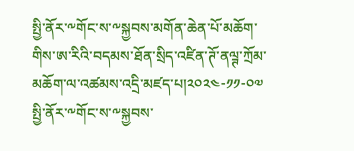སྤྱི་ནོར་༸གོང་ས་༸སྐྱབས་མགོན་ཆེན་པོ་མཆོག་གིས་ཨ་རིའི་བདམས་ཐོན་སྲིད་འཛིན་ཊོ་ནལྚ་ཀྲོམ་མཆོག་ལ་འཚམས་འདྲི་མཛད་པ།༢༠༢༤-༡༡-༠༧
སྤྱི་ནོར་༸གོང་ས་༸སྐྱབས་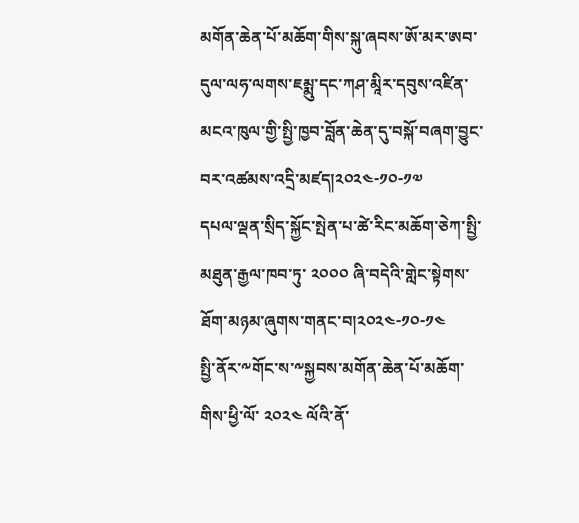མགོན་ཆེན་པོ་མཆོག་གིས་སྐུ་ཞབས་ཨོ་མར་ཨབ་དུལ་ལཧ་ལགས་ཇམྨུ་དང་ཀཤ་མཱིར་དབུས་འཛིན་མངའ་ཁུལ་གྱི་སྤྱི་ཁྱབ་བློན་ཆེན་དུ་བསྐོ་བཞག་བྱུང་བར་འཚམས་འདྲི་མཛད།༢༠༢༤-༡༠-༡༧
དཔལ་ལྡན་སྲིད་སྐྱོང་སྤེན་པ་ཚེ་རིང་མཆོག་ཅེཀ་སྤྱི་མཐུན་རྒྱལ་ཁབ་ཏུ་ ༢༠༠༠ ཞི་བདེའི་གླེང་སྟེགས་ཐོག་མཉམ་ཞུགས་གནང་བ།༢༠༢༤-༡༠-༡༤
སྤྱི་ནོར་༸གོང་ས་༸སྐྱབས་མགོན་ཆེན་པོ་མཆོག་གིས་ཕྱི་ལོ་ ༢༠༢༤ ལོའི་ནོ་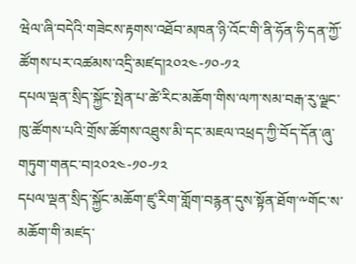ཝེལ་ཞི་བདེའི་གཟེངས་རྟགས་འཐོབ་མཁན་ཉི་འོང་གི་ནི་ཧོན་ཧི་དན་ཀྱོ་ཚོགས་པར་འཚམས་འདྲི་མཛད།༢༠༢༤-༡༠-༡༢
དཔལ་ལྡན་སྲིད་སྐྱོང་སྤེན་པ་ཚེ་རིང་མཆོག་གིས་ལཀ་སམ་བརྒ་རུ་ལྗང་ཁུ་ཚོགས་པའི་གྲོས་ཚོགས་འཐུས་མི་དང་མཇལ་འཕྲད་ཀྱི་བོད་དོན་ཞུ་གཏུག་གནང་བ།༢༠༢༤-༡༠-༡༢
དཔལ་ལྡན་སྲིད་སྐྱོང་མཆོག་ཛུ་རིག་གློག་བརྙན་དུས་སྟོན་ཐོག་༸གོང་ས་མཆོག་གི་མཛད་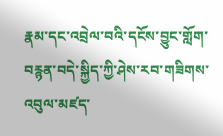རྣམ་དང་འབྲེལ་བའི་དངོས་བྱུང་གློག་བརྙན་བདེ་སྐྱིད་ཀྱི་ཤེས་རབ་གཟིགས་འབུལ་མཛད་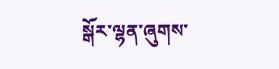སྒོར་ལྷན་ཞུགས་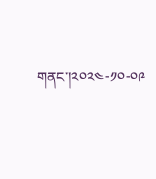གནང་།༢༠༢༤-༡༠-༠༩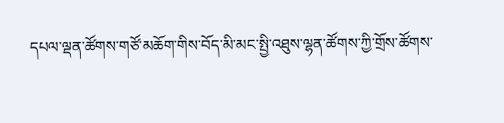དཔལ་ལྡན་ཚོགས་གཙོ་མཆོག་གིས་བོད་མི་མང་སྤྱི་འཐུས་ལྷན་ཚོགས་ཀྱི་གྲོས་ཚོགས་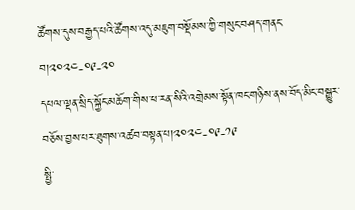ཚོགས་དུས་བརྒྱད་པའི་ཚོགས་འདུ་མཇུག་བསྡོམས་ཀྱི་གསུང་བཤད་གནང་བ།༢༠༢༤-༠༩-༢༠
དཔལ་ལྡན་སྲིད་སྐྱོང་མཆོག་གིས་ཕ་རན་སིའི་འགྲེམས་སྟོན་ཁང་གཉིས་ནས་བོད་མིང་བསྒྱུར་བཅོས་བྱས་པར་ཐུགས་འཚབ་བསྟན་པ།༢༠༢༤-༠༩-༡༩
སྤྱི་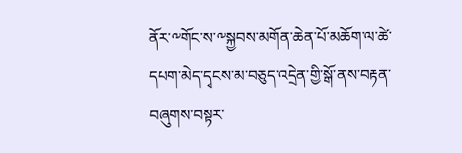ནོར་༸གོང་ས་༸སྐྱབས་མགོན་ཆེན་པོ་མཆོག་ལ་ཚེ་དཔག་མེད་དྭངས་མ་བཅུད་འདྲེན་གྱི་སྒོ་ནས་བརྟན་བཞུགས་བསྟར་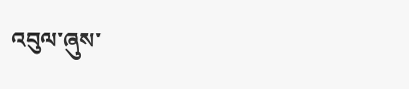འབུལ་ཞུས་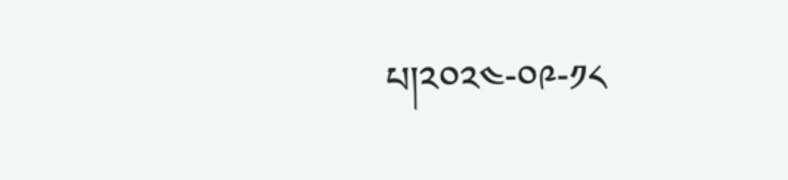པ།༢༠༢༤-༠༩-༡༨